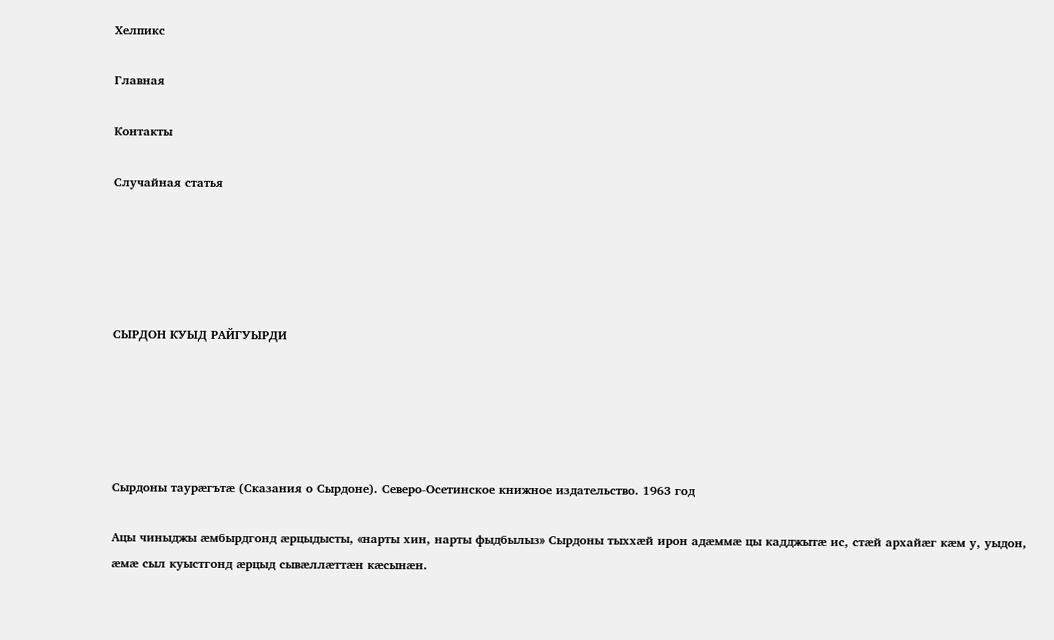Хелпикс

Главная

Контакты

Случайная статья





СЫРДОН КУЫД РАЙГУЫРДИ





Сырдоны таурæгътæ (Сказания о Сырдоне). Северо-Осетинское книжное издательство. 1963 год

Ацы чиныджы æмбырдгонд æрцыдысты, «нарты хин, нарты фыдбылыз» Сырдоны тыххæй ирон адæммæ цы кадджытæ ис, стæй архайæг кæм у, уыдон, æмæ сыл куыстгонд æрцыд сывæллæттæн кæсынæн.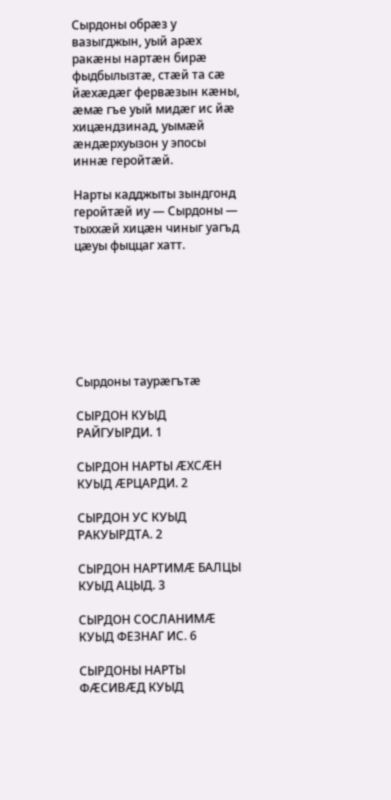Сырдоны обрæз у вазыгджын, уый арæх ракæны нартæн бирæ фыдбылызтæ, стæй та сæ йæхæдæг фервæзын кæны, æмæ гъе уый мидæг ис йæ хицæндзинад, уымæй æндæрхуызон у эпосы иннæ геройтæй.

Нарты кадджыты зындгонд геройтæй иу — Сырдоны — тыххæй хицæн чиныг уагъд цæуы фыццаг хатт.







Сырдоны таурæгътæ

СЫРДОН КУЫД РАЙГУЫРДИ. 1

СЫРДОН НАРТЫ ÆХСÆН КУЫД ÆРЦАРДИ. 2

СЫРДОН УС КУЫД РАКУЫРДТА. 2

СЫРДОН НАРТИМÆ БАЛЦЫ КУЫД АЦЫД. 3

СЫРДОН СОСЛАНИМÆ КУЫД ФЕЗНАГ ИС. 6

СЫРДОНЫ НАРТЫ ФÆСИВÆД КУЫД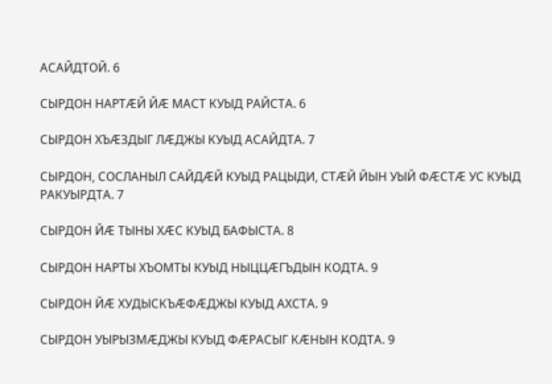АСАЙДТОЙ. 6

СЫРДОН НАРТÆЙ ЙÆ МАСТ КУЫД РАЙСТА. 6

СЫРДОН ХЪÆЗДЫГ ЛÆДЖЫ КУЫД АСАЙДТА. 7

СЫРДОН, СОСЛАНЫЛ САЙДÆЙ КУЫД РАЦЫДИ, СТÆЙ ЙЫН УЫЙ ФÆСТÆ УС КУЫД РАКУЫРДТА. 7

СЫРДОН ЙÆ ТЫНЫ ХÆС КУЫД БАФЫСТА. 8

СЫРДОН НАРТЫ ХЪОМТЫ КУЫД НЫЦЦÆГЪДЫН КОДТА. 9

СЫРДОН ЙÆ ХУДЫСКЪÆФÆДЖЫ КУЫД АХСТА. 9

СЫРДОН УЫРЫЗМÆДЖЫ КУЫД ФÆРАСЫГ КÆНЫН КОДТА. 9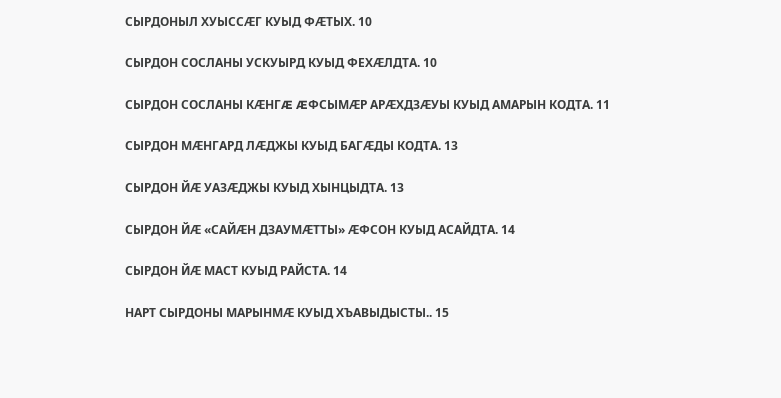СЫРДОНЫЛ ХУЫССÆГ КУЫД ФÆТЫХ. 10

СЫРДОН СОСЛАНЫ УСКУЫРД КУЫД ФЕХÆЛДТА. 10

СЫРДОН СОСЛАНЫ КÆНГÆ ÆФСЫМÆР АРÆХДЗÆУЫ КУЫД АМАРЫН КОДТА. 11

СЫРДОН МÆНГАРД ЛÆДЖЫ КУЫД БАГÆДЫ КОДТА. 13

СЫРДОН ЙÆ УАЗÆДЖЫ КУЫД ХЫНЦЫДТА. 13

СЫРДОН ЙÆ «САЙÆН ДЗАУМÆТТЫ» ÆФСОН КУЫД АСАЙДТА. 14

СЫРДОН ЙÆ МАСТ КУЫД РАЙСТА. 14

НАРТ СЫРДОНЫ МАРЫНМÆ КУЫД ХЪАВЫДЫСТЫ.. 15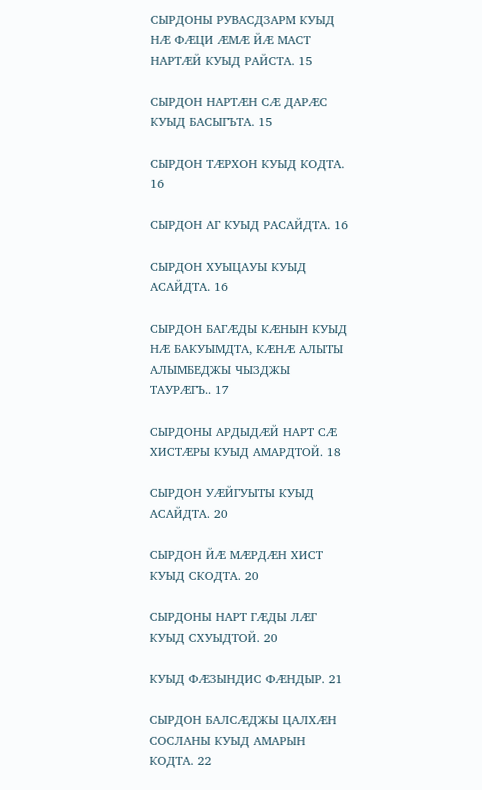СЫРДОНЫ РУВАСДЗАРМ КУЫД НÆ ФÆЦИ ÆМÆ ЙÆ МАСТ НАРТÆЙ КУЫД РАЙСТА. 15

СЫРДОН НАРТÆН СÆ ДАРÆС КУЫД БАСЫГЪТА. 15

СЫРДОН ТÆРХОН КУЫД КОДТА. 16

СЫРДОН АГ КУЫД РАСАЙДТА. 16

СЫРДОН ХУЫЦАУЫ КУЫД АСАЙДТА. 16

СЫРДОН БАГÆДЫ КÆНЫН КУЫД НÆ БАКУЫМДТА, КÆНÆ АЛЫТЫ АЛЫМБЕДЖЫ ЧЫЗДЖЫ ТАУРÆГЪ.. 17

СЫРДОНЫ АРДЫДÆЙ НАРТ СÆ ХИСТÆРЫ КУЫД АМАРДТОЙ. 18

СЫРДОН УÆЙГУЫТЫ КУЫД АСАЙДТА. 20

СЫРДОН ЙÆ МÆРДÆН ХИСТ КУЫД СКОДТА. 20

СЫРДОНЫ НАРТ ГÆДЫ ЛÆГ КУЫД СХУЫДТОЙ. 20

КУЫД ФÆЗЫНДИС ФÆНДЫР. 21

СЫРДОН БАЛСÆДЖЫ ЦАЛХÆН СОСЛАНЫ КУЫД АМАРЫН КОДТА. 22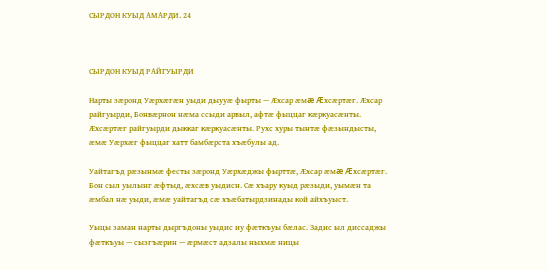СЫРДОН КУЫД АМАРДИ. 24



СЫРДОН КУЫД РАЙГУЫРДИ

Нарты зæронд Уæрхæгæн уыди дыууæ фырты — Æхсар æмæ Æхсæртæг. Æхсар райгуырди, Бонвæрнон нæма ссыди арвыл, афтæ фыццаг кæркуасæнты. Æхсæртæг райгуырди дыккаг кæркуасæнты. Рухс хуры тынтæ фæзындысты, æмæ Уæрхæг фыццаг хатт бамбæрста хъæбулы ад.

Уайтагъд рæзынмæ фесты зæронд Уæрхæджы фырттæ, Æхсар æмæ Æхсæртæг. Бон сыл уылынг æфтыд, æхсæв уыдисн. Сæ хъару куыд рæзыди, уымæн та æмбал нæ уыди, æмæ уайтагъд сæ хъæбатырдзинады кой айхъуыст.

Уыцы заман нарты дыргъдоны уыдис иу фæткъуы бæлас. Задис ыл диссаджы фæткъуы — сызгъæрин — æрмæст адзалы ныхмæ ницы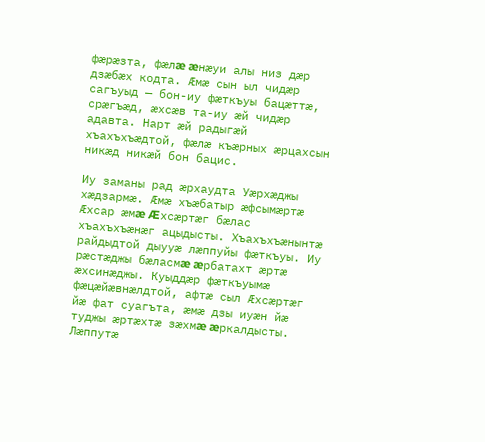фæрæзта, фæлæ æнæуи алы низ дæр дзæбæх кодта. Æмæ сын ыл чидæр сагъуыд — бон-иу фæткъуы бацæттæ, срæгъæд, æхсæв та-иу æй чидæр адавта. Нарт æй радыгæй хъахъхъæдтой, фæлæ къæрных æрцахсын никæд никæй бон бацис.

Иу заманы рад æрхаудта Уæрхæджы хæдзармæ. Æмæ хъæбатыр æфсымæртæ Æхсар æмæ Æхсæртæг бæлас хъахъхъæнæг ацыдысты. Хъахъхъæнынтæ райдыдтой дыууæ лæппуйы фæткъуы. Иу рæстæджы бæласмæ æрбатахт æртæ æхсинæджы. Куыддæр фæткъуымæ фæцæйæвнæлдтой, афтæ сыл Æхсæртæг йæ фат суагъта, æмæ дзы иуæн йæ туджы æртæхтæ зæхмæ æркалдысты. Лæппутæ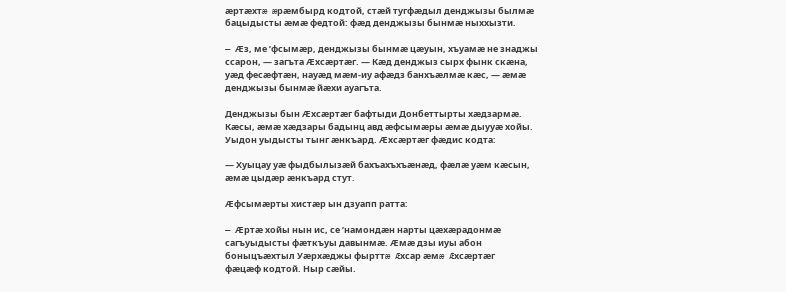æртæхтæ æрæмбырд кодтой, стæй тугфæдыл денджызы былмæ бацыдысты æмæ федтой: фæд денджызы бынмæ ныххызти.

— Æз, ме ’фсымæр, денджызы бынмæ цæуын, хъуамæ не знаджы ссарон, — загъта Æхсæртæг. — Кæд денджыз сырх фынк скæна, уæд фесæфтæн, науæд мæм-иу афæдз банхъæлмæ кæс, — æмæ денджызы бынмæ йæхи ауагъта.

Денджызы бын Æхсæртæг бафтыди Донбеттырты хæдзармæ. Кæсы, æмæ хæдзары бадынц авд æфсымæры æмæ дыууæ хойы. Уыдон уыдысты тынг æнкъард. Æхсæртæг фæдис кодта:

— Хуыцау уæ фыдбылызæй бахъахъхъæнæд, фæлæ уæм кæсын, æмæ цыдæр æнкъард стут.

Æфсымæрты хистæр ын дзуапп ратта:

— Æртæ хойы нын ис, се ’намондæн нарты цæхæрадонмæ сагъуыдысты фæткъуы давынмæ. Æмæ дзы иуы абон боныцъæхтыл Уæрхæджы фырттæ Æхсар æмæ Æхсæртæг фæцæф кодтой. Ныр сæйы.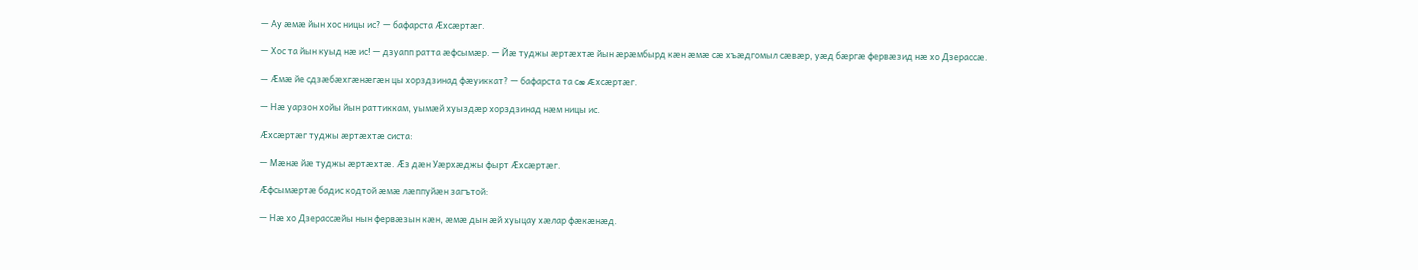— Ау æмæ йын хос ницы ис? — бафарста Æхсæртæг.

— Хос та йын куыд нæ ис! — дзуапп ратта æфсымæр. — Йæ туджы æртæхтæ йын æрæмбырд кæн æмæ сæ хъæдгомыл сæвæр, уæд бæргæ фервæзид нæ хо Дзерассæ.

— Æмæ йе сдзæбæхгæнæгæн цы хорздзинад фæуиккат? — бафарста та сæ Æхсæртæг.

— Нæ уарзон хойы йын раттиккам, уымæй хуыздæр хорздзинад нæм ницы ис.

Æхсæртæг туджы æртæхтæ систа:

— Мæнæ йæ туджы æртæхтæ. Æз дæн Уæрхæджы фырт Æхсæртæг.

Æфсымæртæ бадис кодтой æмæ лæппуйæн загътой:

— Нæ хо Дзерассæйы нын фервæзын кæн, æмæ дын æй хуыцау хæлар фæкæнæд.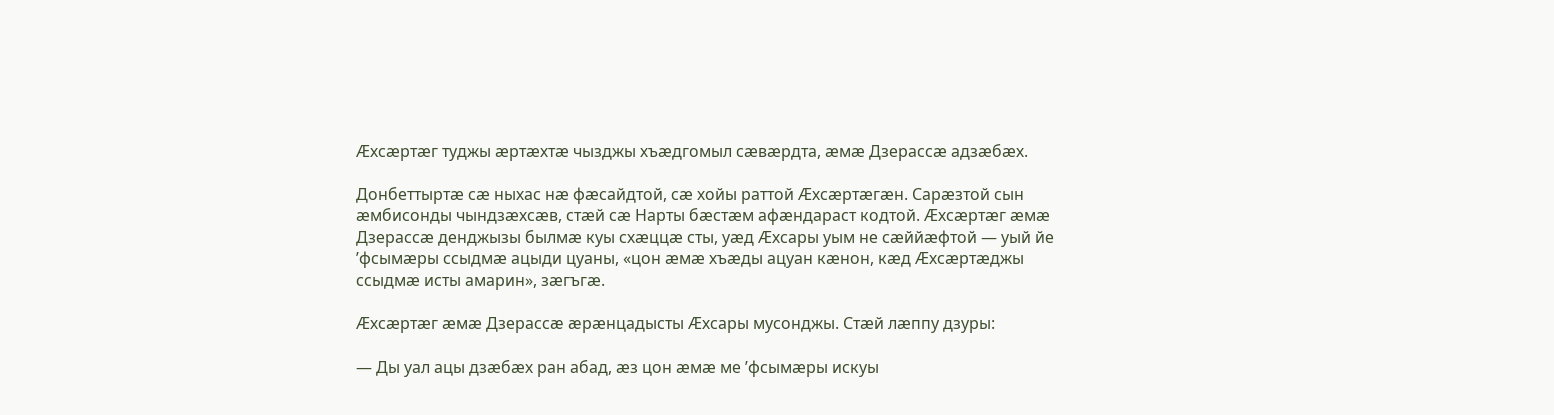Æхсæртæг туджы æртæхтæ чызджы хъæдгомыл сæвæрдта, æмæ Дзерассæ адзæбæх.

Донбеттыртæ сæ ныхас нæ фæсайдтой, сæ хойы раттой Æхсæртæгæн. Сарæзтой сын æмбисонды чындзæхсæв, стæй сæ Нарты бæстæм афæндараст кодтой. Æхсæртæг æмæ Дзерассæ денджызы былмæ куы схæццæ сты, уæд Æхсары уым не сæййæфтой — уый йе ’фсымæры ссыдмæ ацыди цуаны, «цон æмæ хъæды ацуан кæнон, кæд Æхсæртæджы ссыдмæ исты амарин», зæгъгæ.

Æхсæртæг æмæ Дзерассæ æрæнцадысты Æхсары мусонджы. Стæй лæппу дзуры:

— Ды уал ацы дзæбæх ран абад, æз цон æмæ ме ’фсымæры искуы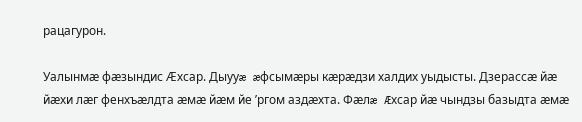рацагурон.

Уалынмæ фæзындис Æхсар. Дыууæ æфсымæры кæрæдзи халдих уыдысты. Дзерассæ йæ йæхи лæг фенхъæлдта æмæ йæм йе ’ргом аздæхта. Фæлæ Æхсар йæ чындзы базыдта æмæ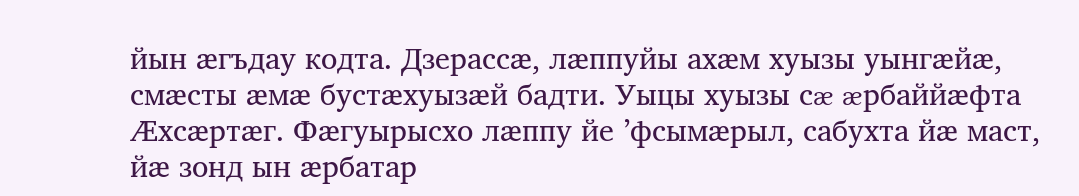йын æгъдау кодта. Дзерассæ, лæппуйы ахæм хуызы уынгæйæ, смæсты æмæ бустæхуызæй бадти. Уыцы хуызы сæ æрбаййæфта Æхсæртæг. Фæгуырысхо лæппу йе ’фсымæрыл, сабухта йæ маст, йæ зонд ын æрбатар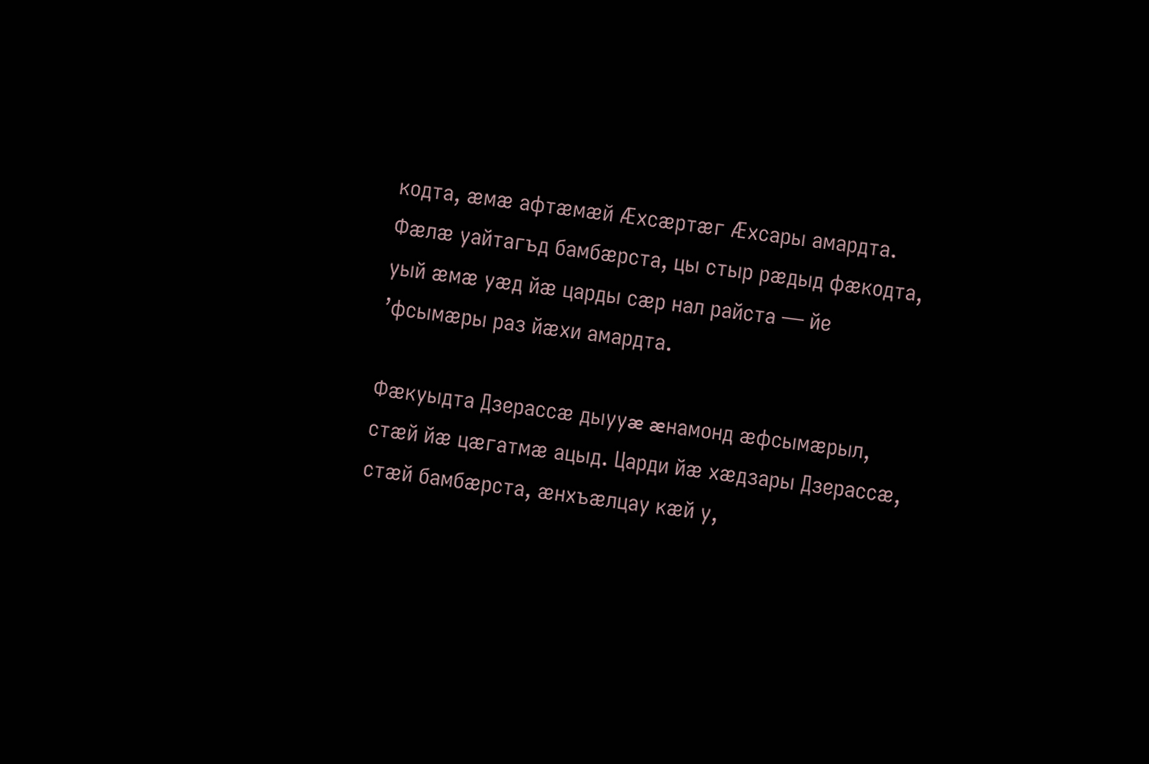кодта, æмæ афтæмæй Æхсæртæг Æхсары амардта. Фæлæ уайтагъд бамбæрста, цы стыр рæдыд фæкодта, уый æмæ уæд йæ царды сæр нал райста — йе ’фсымæры раз йæхи амардта.

Фæкуыдта Дзерассæ дыууæ æнамонд æфсымæрыл, стæй йæ цæгатмæ ацыд. Царди йæ хæдзары Дзерассæ, стæй бамбæрста, æнхъæлцау кæй у,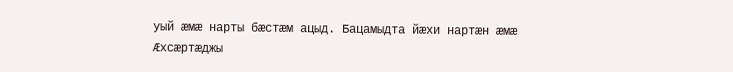уый æмæ нарты бæстæм ацыд. Бацамыдта йæхи нартæн æмæ Æхсæртæджы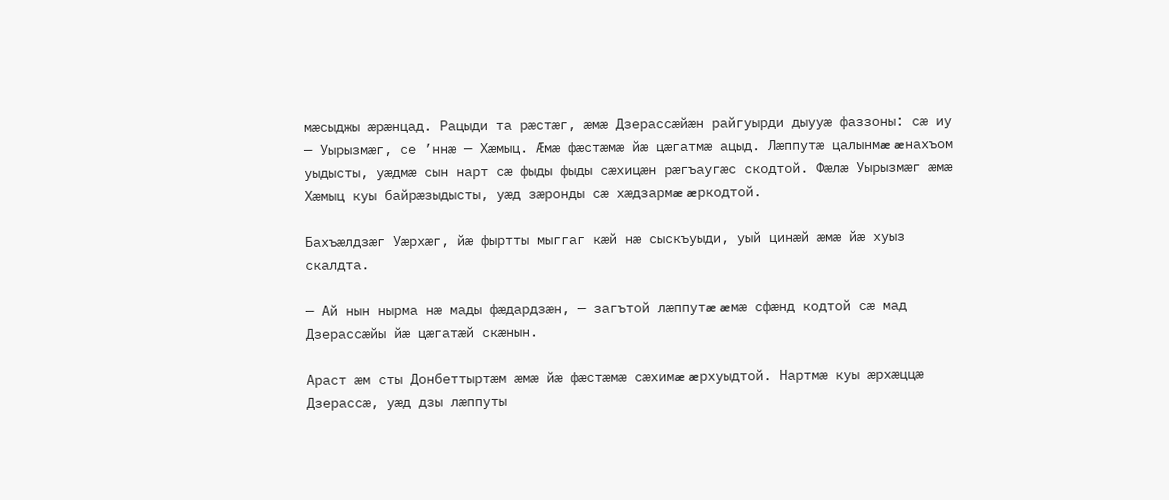мæсыджы æрæнцад. Рацыди та рæстæг, æмæ Дзерассæйæн райгуырди дыууæ фаззоны: сæ иу — Уырызмæг, се ’ннæ — Хæмыц. Æмæ фæстæмæ йæ цæгатмæ ацыд. Лæппутæ цалынмæ æнахъом уыдысты, уæдмæ сын нарт сæ фыды фыды сæхицæн рæгъаугæс скодтой. Фæлæ Уырызмæг æмæ Хæмыц куы байрæзыдысты, уæд зæронды сæ хæдзармæ æркодтой.

Бахъæлдзæг Уæрхæг, йæ фыртты мыггаг кæй нæ сыскъуыди, уый цинæй æмæ йæ хуыз скалдта.

— Ай нын нырма нæ мады фæдардзæн, — загътой лæппутæ æмæ сфæнд кодтой сæ мад Дзерассæйы йæ цæгатæй скæнын.

Араст æм сты Донбеттыртæм æмæ йæ фæстæмæ сæхимæ æрхуыдтой. Нартмæ куы æрхæццæ Дзерассæ, уæд дзы лæппуты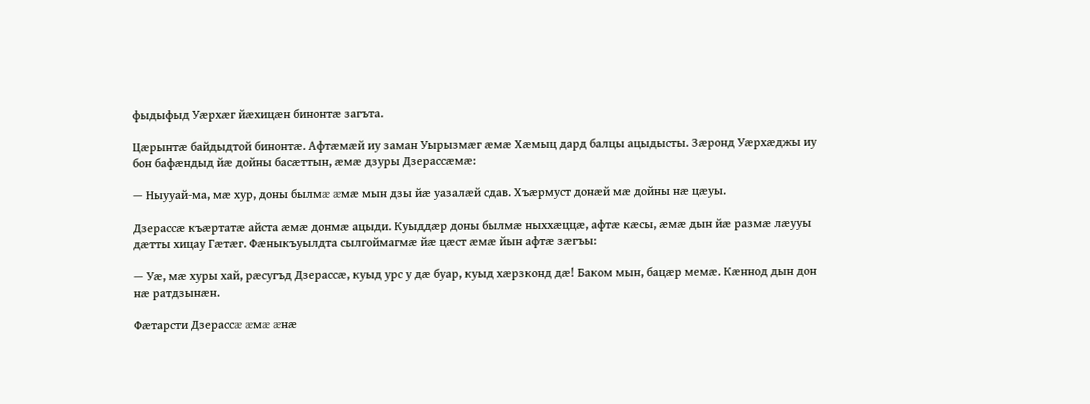фыдыфыд Уæрхæг йæхицæн бинонтæ загъта.

Цæрынтæ байдыдтой бинонтæ. Афтæмæй иу заман Уырызмæг æмæ Хæмыц дард балцы ацыдысты. Зæронд Уæрхæджы иу бон бафæндыд йæ дойны басæттын, æмæ дзуры Дзерассæмæ:

— Ныууай-ма, мæ хур, доны былмæ æмæ мын дзы йæ уазалæй сдав. Хъæрмуст донæй мæ дойны нæ цæуы.

Дзерассæ къæртатæ айста æмæ донмæ ацыди. Куыддæр доны былмæ ныххæццæ, афтæ кæсы, æмæ дын йæ размæ лæууы дæтты хицау Гæтæг. Фæныкъуылдта сылгоймагмæ йæ цæст æмæ йын афтæ зæгъы:

— Уæ, мæ хуры хай, рæсугъд Дзерассæ, куыд урс у дæ буар, куыд хæрзконд дæ! Баком мын, бацæр мемæ. Кæннод дын дон нæ ратдзынæн.

Фæтарсти Дзерассæ æмæ æнæ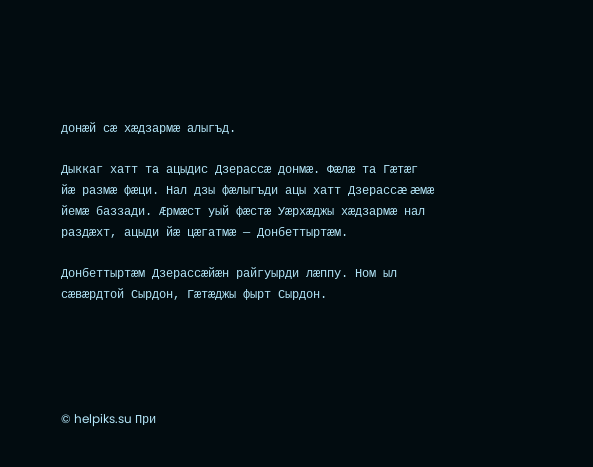донæй сæ хæдзармæ алыгъд.

Дыккаг хатт та ацыдис Дзерассæ донмæ. Фæлæ та Гæтæг йæ размæ фæци. Нал дзы фæлыгъди ацы хатт Дзерассæ æмæ йемæ баззади. Æрмæст уый фæстæ Уæрхæджы хæдзармæ нал раздæхт, ацыди йæ цæгатмæ — Донбеттыртæм.

Донбеттыртæм Дзерассæйæн райгуырди лæппу. Ном ыл сæвæрдтой Сырдон, Гæтæджы фырт Сырдон.





© helpiks.su При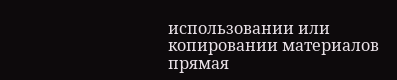использовании или копировании материалов прямая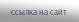ссылка на сайт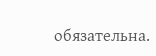обязательна.